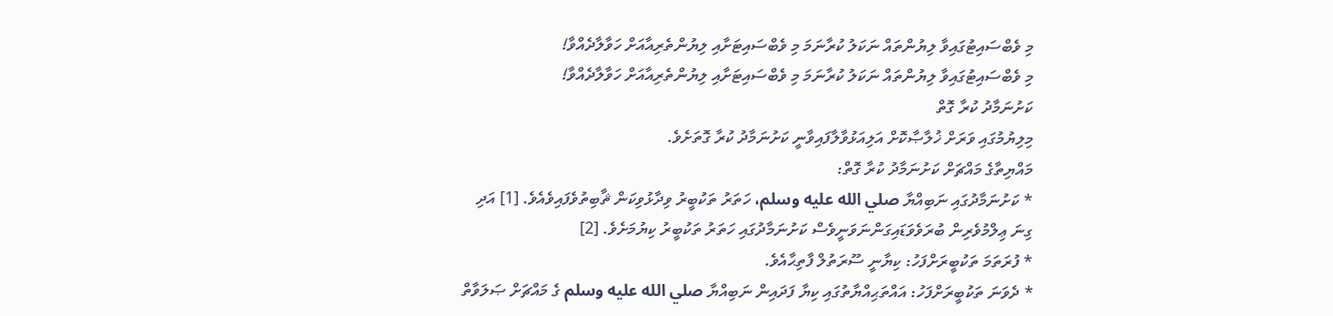މި ވެބްސައިޓުގައިވާ ލިޔުންތައް ނަކަލު ކުރާނަމަ މި ވެބްސައިޓަށާއި ލިޔުންތެރިއާއަށް ހަވާލާދެއްވާ!
މި ވެބްސައިޓުގައިވާ ލިޔުންތައް ނަކަލު ކުރާނަމަ މި ވެބްސައިޓަށާއި ލިޔުންތެރިއާއަށް ހަވާލާދެއްވާ!
ކަށުނަމާދު ކުރާ ގޮތް
މިލިޔުމުގައި ވަރަށް ޚުލާޞާކޮށް އަލިއަޅުވާލާފައިވާނީ ކަށުނަމާދު ކުރާ ގޮތަށެވެ.
މައްޔިތާގެ މައްޗަށް ކަށުނަމާދު ކުރާ ގޮތް:
* ކަށުނަމާދުގައި ނަބިއްޔާ صلي الله عليه وسلم، ހަތަރު ތަކުބީރު ވިދާޅުވިކަން ޘާބިތުވެފައިވެއެވެ. [1] އަދި ގިނަ ޢިލްމުވެރިން ބުރަވެވަޑައިގަންނަވަނީވެސް ކަށުނަމާދުގައި ހަތަރު ތަކުބީރު ކިޔުމަށެވެ. [2]
* ފުރަތަމަ ތަކުބީރަށްފަހު: ކިޔާނީ ސޫރަތުލް ފާތިޙާއެވެ.
* ދެވަނަ ތަކުބީރަށްފަހު: އައްތަޙިއްޔާތުގައި ކިޔާ ފަދައިން ނަބިއްޔާ صلي الله عليه وسلم ގެ މައްޗަށް ޞަލަވާތް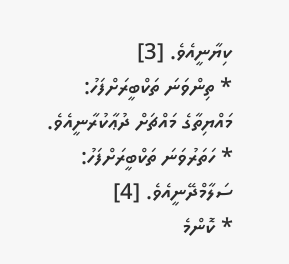ކިޔާނީއެވެ. [3]
* ތިންވަނަ ތަކްބީރަށްފަހު: މައްޔިތާގެ މައްޗަށް ދުޢާކުރާނީއެވެ.
* ހަތަރުވަނަ ތަކްބީރަށްފަހު: ސަލާމްދޭނީއެވެ. [4]
* ކޮންމެ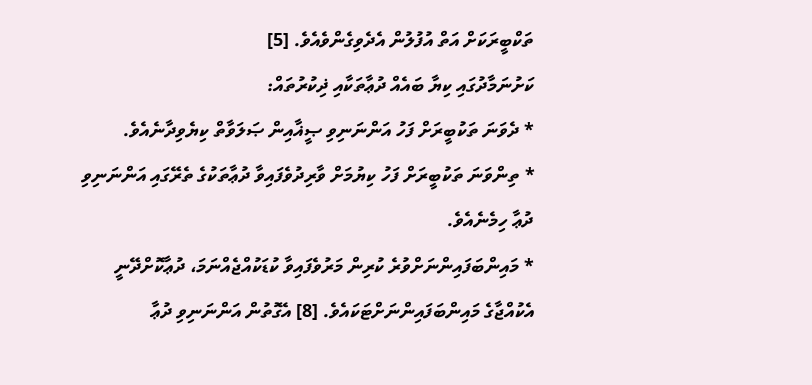ތަކްބީރަކަށް އަތް އުފުލުން އެދެވިގެންވެއެވެ. [5]
ކަށުނަމާދުގައި ކިޔާ ބައެއް ދުޢާތަކާއި ޛިކުރުތައް:
* ދެވަނަ ތަކުބީރަށް ފަހު އަންނަނިވި ޞީޣާއިން ޞަލަވާތް ކިޔެވިދާނެއެވެ.
* ތިންވަނަ ތަކުބީރަށް ފަހު ކިޔުމަށް ވާރިދުވެފައިވާ ދުޢާތަކުގެ ތެރޭގައި އަންނަނިވި ދުޢާ ހިމެނެއެވެ.
* މައިންބަފައިންނަށްވުރެ ކުރިން މަރުވެފައިވާ ކުޑަކުއްޖެއްނަމަ، ދުޢާކޮށްދޭނީ އެކުއްޖާގެ މައިންބަފައިންނަށްޓަކައެވެ. [8] އެގޮތުން އަންނަނިވި ދުޢާ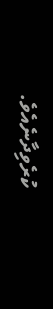ކުރެވިދާނެއެވެ.